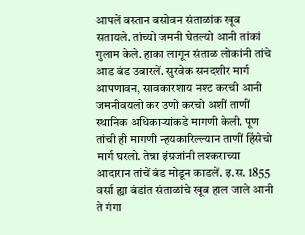आपलें बस्तान बसोवन संताळांक खूब सतायले. तांच्यो जमनी घेतल्यो आनी तांकां गुलाम केले. हाका लागून संताळ लोकांनी तांचे आड बंड उबारलें. सुरवेक सनदशीर मार्ग आपणावन, सावकारशाय नश्ट करची आनी जमनीवयलो कर उणो करचो अशीं ताणीं स्थानिक अधिकाऱ्यांकडे मागणी केली. पूण तांची ही मागणी न्हयकारिल्ल्यान ताणीं हिंसेचो मार्ग घरलो. तेन्ना इंग्रजांनी लश्कराच्या आदारान तांचें बंड मोडून काडलें. इ.स. 1855 वर्सा ह्या बंडांत संताळांचे खूब हाल जाले आनी ते गंगा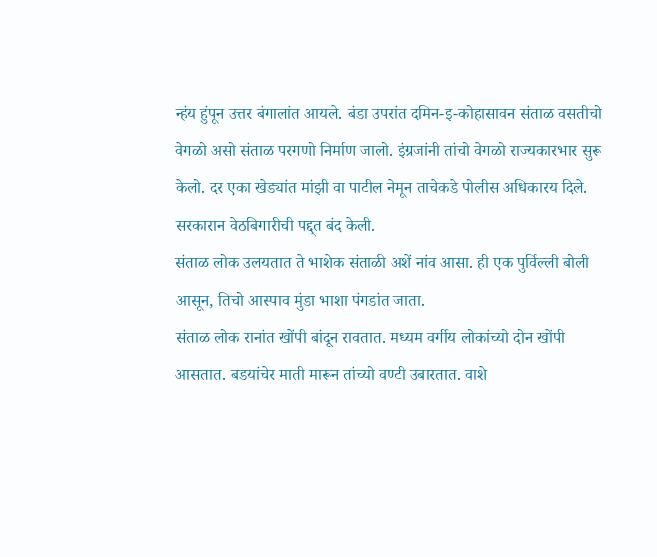न्हंय हुंपून उत्तर बंगालांत आयले. बंडा उपरांत दमिन-इ-कोहासावन संताळ वसतीचो वेगळो असो संताळ परगणो निर्माण जालो. इंग्रजांनी तांचो वेगळो राज्यकारभार सुरू केलो. दर एका खेड्यांत मांझी वा पाटील नेमून ताचेकडे पोलीस अधिकारय दिले. सरकारान वेठबिगारीची पद्द्त बंद केली.
संताळ लोक उलयतात ते भाशेक संताळी अशें नांव आसा. ही एक पुर्विल्ली बोली आसून, तिचो आस्पाव मुंडा भाशा पंगडांत जाता.
संताळ लोक रानांत खोंपी बांदून रावतात. मध्यम वर्गीय लोकांच्यो दोन खोंपी आसतात. बडयांचेर माती मारून तांच्यो वण्टी उबारतात. वाशे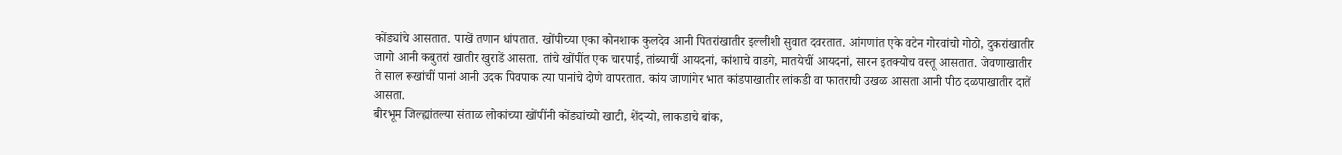कोंड्यांचे आसतात. पाखें तणान धांपतात. खोंपीच्या एका कोनशाक कुलदेव आनी पितरांखातीर इल्लीशी सुवात दवरतात. आंगणांत एके वटेन गोरवांचो गोठो, दुकरांखातीर जागो आनी कबुतरां खातीर खुराडें आसता. तांचे खोंपींत एक चारपाई, तांब्याचीं आयदनां, कांशाचे वाडगे, मातयेचीं आयदनां, सारन इतक्योच वस्तू आसतात. जेवणाखातीर ते साल रूखांचीं पानां आनी उदक पिवपाक त्या पानांचे दोणे वापरतात. कांय जाणांगेर भात कांडपाखातीर लांकडी वा फातराची उखळ आसता आनी पीठ दळपाखातीर दातें आसता.
बीरभूम जिल्ह्यांतल्या संताळ लोकांच्या खोंपींनी कोंड्यांच्यो खाटी, शेंदऱ्यो, लाकडाचे बांक,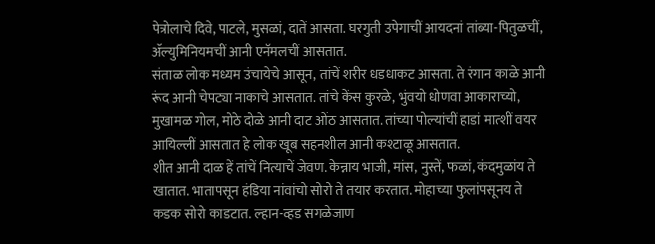पेत्रोलाचे दिवे, पाटले, मुसळां, दातें आसता. घरगुती उपेगाचीं आयदनां तांब्या-पितुळचीं, ॲल्युमिनियमचीं आनी एनॅमलचीं आसतात.
संताळ लोक मध्यम उंचायेचे आसून, तांचें शरीर धडधाकट आसता. ते रंगान काळे आनी रूंद आनी चेपट्या नाकाचे आसतात. तांचे केंस कुरळे, भुंवयो धोणवा आकाराच्यो, मुखामळ गोल, मोठे दोळे आनी दाट ओंठ आसतात. तांच्या पोल्यांचीं हाडां मात्शीं वयर आयिल्लीं आसतात हे लोक खूब सहनशील आनी कश्टाळू आसतात.
शीत आनी दाळ हें तांचें नित्याचें जेवण. केन्नाय भाजी, मांस, नुस्तें, फळां, कंदमुळांय ते खातात. भातापसून हंडिया नांवांचो सोरो ते तयार करतात. मोहाच्या फुलांपसूनय ते कडक सोरो काडटात. ल्हान-व्हड सगळेजाण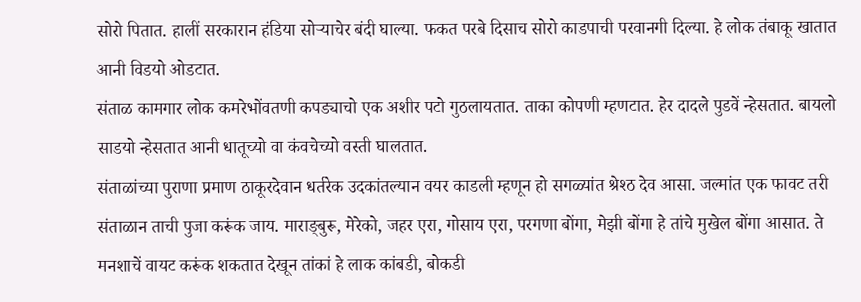सोरो पितात. हालीं सरकारान हंडिया सोऱ्याचेर बंदी घाल्या. फकत परबे दिसाच सोरो काडपाची परवानगी दिल्या. हे लोक तंबाकू खातात आनी विडयो ओडटात.
संताळ कामगार लोक कमरेभोंवतणी कपड्याचो एक अशीर पटो गुठलायतात. ताका कोपणी म्हणटात. हेर दादले पुडवें न्हेसतात. बायलो साडयो न्हेसतात आनी धातूच्यो वा कंवचेच्यो वस्ती घालतात.
संताळांच्या पुराणा प्रमाण ठाकूरदेवान धर्तरेक उदकांतल्यान वयर काडली म्हणून हो सगळ्यांत श्रेश्ठ देव आसा. जल्मांत एक फावट तरी संताळान ताची पुजा करूंक जाय. माराङ्बुरू, मेरेको, जहर एरा, गोसाय एरा, परगणा बोंगा, मेझी बोंगा हे तांचे मुखेल बोंगा आसात. ते मनशाचें वायट करूंक शकतात देखून तांकां हे लाक कांबडी, बोकडी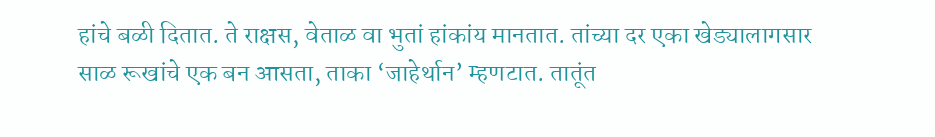हांचे बळी दितात. ते राक्षस, वेताळ वा भुतां हांकांय मानतात. तांच्या दर एका खेड्यालागसार साळ रूखांचे एक बन आसता, ताका ‘जाहेर्थान’ म्हणटात. तातूंत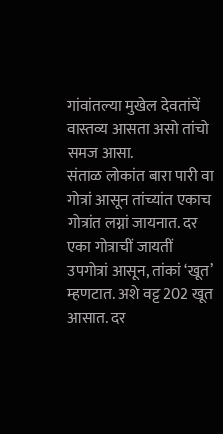गांवांतल्या मुखेल देवतांचें वास्तव्य आसता असो तांचो समज आसा.
संताळ लोकांत बारा पारी वा गोत्रां आसून तांच्यांत एकाच गोत्रांत लग्नां जायनात. दर एका गोत्राचीं जायतीं उपगोत्रां आसून, तांकां ‘खूत’ म्हणटात. अशे वट्ट 202 खूत आसात. दर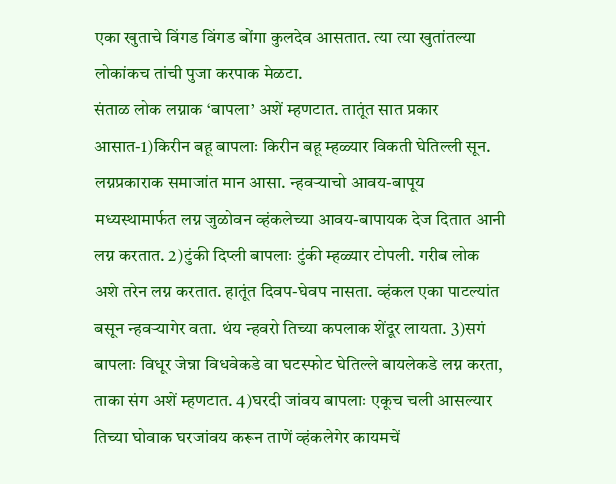एका खुताचे विंगड विंगड बोंगा कुलदेव आसतात. त्या त्या खुतांतल्या लोकांकच तांची पुजा करपाक मेळटा.
संताळ लोक लग्नाक ‘बापला’ अशें म्हणटात. तातूंत सात प्रकार आसात-1)किरीन बहू बापलाः किरीन बहू म्हळ्यार विकती घेतिल्ली सून. लग्नप्रकाराक समाजांत मान आसा. न्हवऱ्याचो आवय-बापूय मध्यस्थामार्फत लग्न जुळोवन व्हंकलेच्या आवय-बापायक देज दितात आनी लग्न करतात. 2)टुंकी दिप्ली बापलाः टुंकी म्हळ्यार टोपली. गरीब लोक अशे तरेन लग्न करतात. हातूंत दिवप-घेवप नासता. व्हंकल एका पाटल्यांत बसून न्हवऱ्यागेर वता. थंय न्हवरो तिच्या कपलाक शेंदूर लायता. 3)सगं बापलाः विधूर जेन्ना विधवेकडे वा घटस्फोट घेतिल्ले बायलेकडे लग्न करता, ताका संग अशें म्हणटात. 4)घरदी जांवय बापलाः एकूच चली आसल्यार तिच्या घोवाक घरजांवय करून ताणें व्हंकलेगेर कायमचें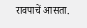रावपाचें आसता.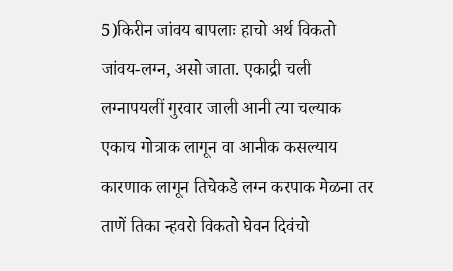5)किरीन जांवय बापलाः हाचो अर्थ विकतो जांवय-लग्न, असो जाता. एकाद्री चली लग्नापयलीं गुरवार जाली आनी त्या चल्याक एकाच गोत्राक लागून वा आनीक कसल्याय कारणाक लागून तिचेकडे लग्न करपाक मेळना तर ताणें तिका न्हवरो विकतो घेवन दिवंचो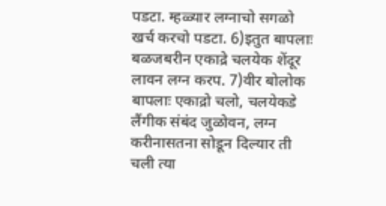पडटा. म्हळ्यार लग्नाचो सगळो खर्च करचो पडटा. 6)इतुत बापलाः बळजबरीन एकाद्रे चलयेक शेंदूर लावन लग्न करप. 7)वीर बोलोक बापलाः एकाद्रो चलो, चलयेकडे लैंगीक संबंद जुळोवन, लग्न करीनासतना सोडून दिल्यार ती चली त्या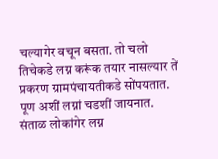चल्यागेर वचून बसता. तो चलो तिचेकडे लग्न करूंक तयार नासल्यार तें प्रकरण ग्रामपंचायतीकडे सोंपयतात. पूण अशीं लग्नां चडशीं जायनात.
संताळ लोकांगेर लग्न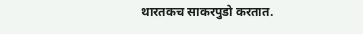थारतकच साकरपुडो करतात.